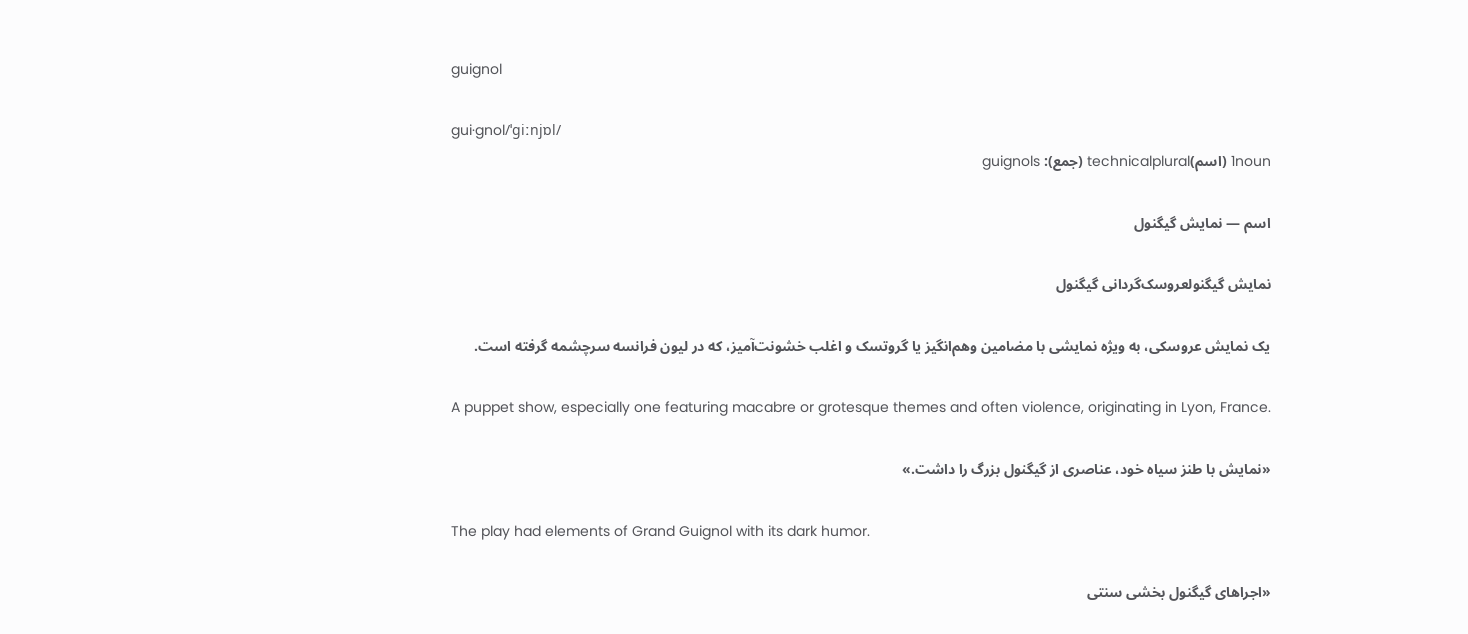guignol

gui·gnol/ˈɡiːnjɒl/
1noun (اسم)technicalplural (جمع): guignols

اسم — نمایش گیگنول

نمایش گیگنولعروسک‌گردانی گیگنول

یک نمایش عروسکی، به ویژه نمایشی با مضامین وهم‌انگیز یا گروتسک و اغلب خشونت‌آمیز، که در لیون فرانسه سرچشمه گرفته است.

A puppet show, especially one featuring macabre or grotesque themes and often violence, originating in Lyon, France.

«نمایش با طنز سیاه خود، عناصری از گیگنول بزرگ را داشت.»

The play had elements of Grand Guignol with its dark humor.

«اجراهای گیگنول بخشی سنتی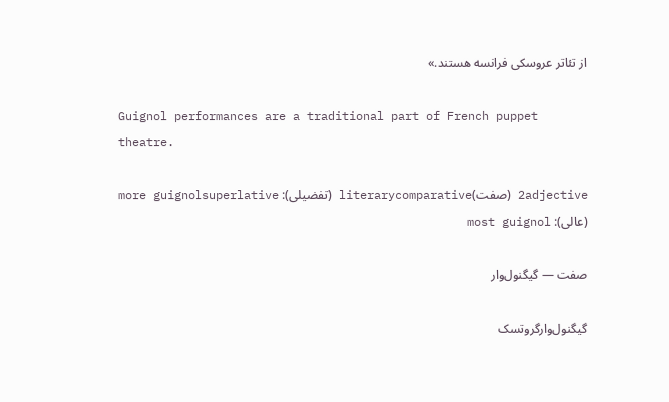از تئاتر عروسکی فرانسه هستند.»

Guignol performances are a traditional part of French puppet theatre.

2adjective (صفت)literarycomparative (تفضیلی): more guignolsuperlative (عالی): most guignol

صفت — گیگنول‌وار

گیگنول‌وارگروتسک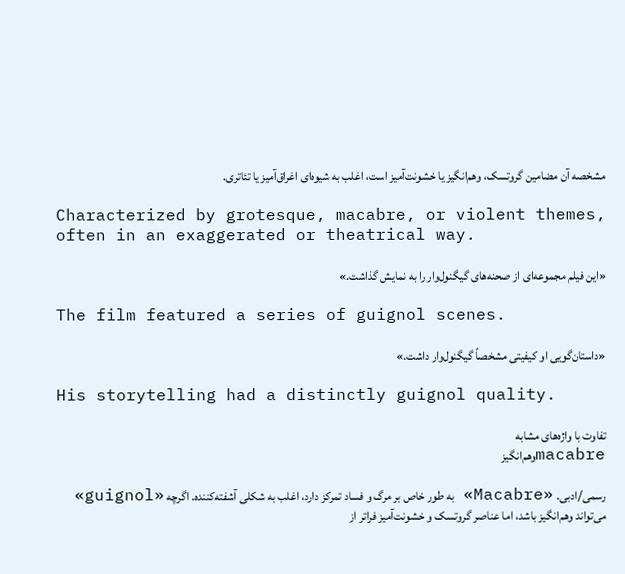مشخصه آن مضامین گروتسک، وهم‌انگیز یا خشونت‌آمیز است، اغلب به شیوه‌ای اغراق‌آمیز یا تئاتری.

Characterized by grotesque, macabre, or violent themes, often in an exaggerated or theatrical way.

«این فیلم مجموعه‌ای از صحنه‌های گیگنول‌وار را به نمایش گذاشت.»

The film featured a series of guignol scenes.

«داستان‌گویی او کیفیتی مشخصاً گیگنول‌وار داشت.»

His storytelling had a distinctly guignol quality.

تفاوت با واژه‌های مشابه
macabreوهم‌انگیز

رسمی/ادبی. «Macabre» به طور خاص بر مرگ و فساد تمرکز دارد، اغلب به شکلی آشفته‌کننده. اگرچه «guignol» می‌تواند وهم‌انگیز باشد، اما عناصر گروتسک و خشونت‌آمیز فراتر از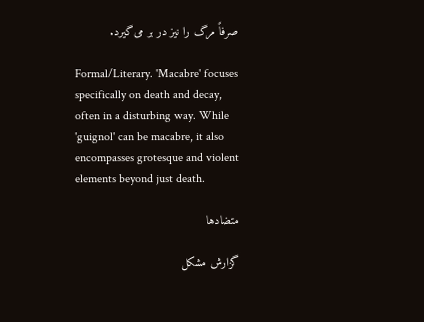صرفاً مرگ را نیز در بر می‌گیرد.

Formal/Literary. 'Macabre' focuses specifically on death and decay, often in a disturbing way. While 'guignol' can be macabre, it also encompasses grotesque and violent elements beyond just death.

متضادها

گزارش مشکل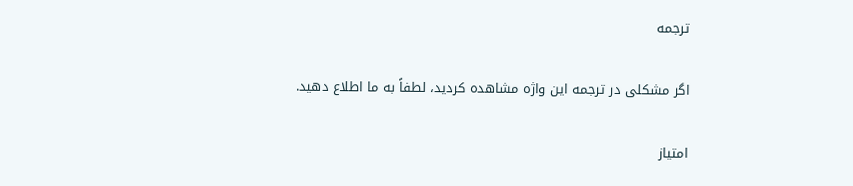ترجمه

اگر مشکلی در ترجمه این واژه مشاهده کردید، لطفاً به ما اطلاع دهید.

امتیاز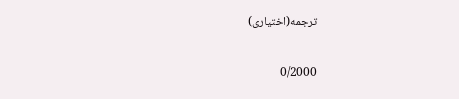ترجمه(اختیاری)

0/2000